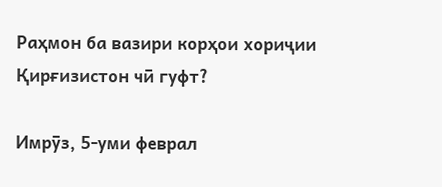Раҳмон ба вазири корҳои хориҷии Қирғизистон чӣ гуфт?

Имрӯз, 5-уми феврал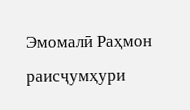Эмомалӣ Раҳмон раисҷумҳури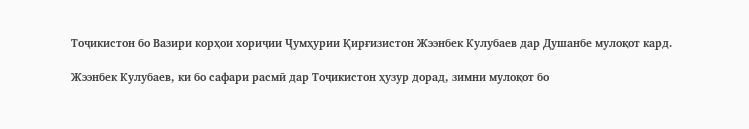Тоҷикистон бо Вазири корҳои хориҷии Ҷумҳурии Қирғизистон Жээнбек Кулубаев дар Душанбе мулоқот кард.

Жээнбек Кулубаев, ки бо сафари расмӣ дар Тоҷикистон ҳузур дорад, зимни мулоқот бо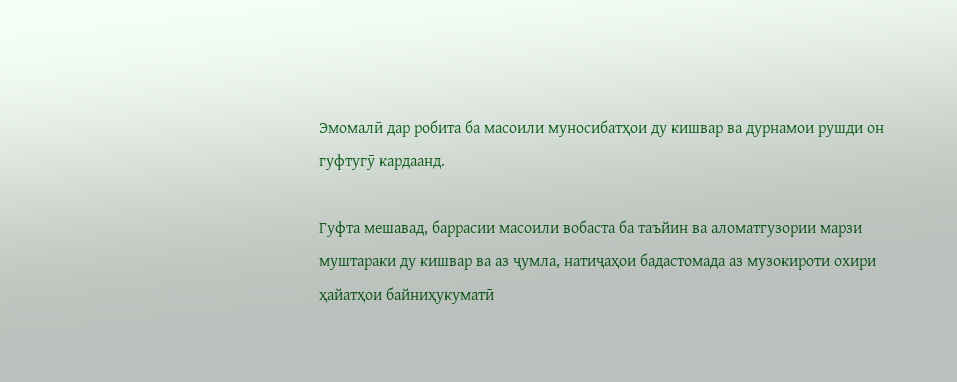Эмомалӣ дар робита ба масоили муносибатҳои ду кишвар ва дурнамои рушди он гуфтугӯ кардаанд.

Гуфта мешавад, баррасии масоили вобаста ба таъйин ва аломатгузории марзи муштараки ду кишвар ва аз ҷумла, натиҷаҳои бадастомада аз музокироти охири ҳайатҳои байниҳукуматӣ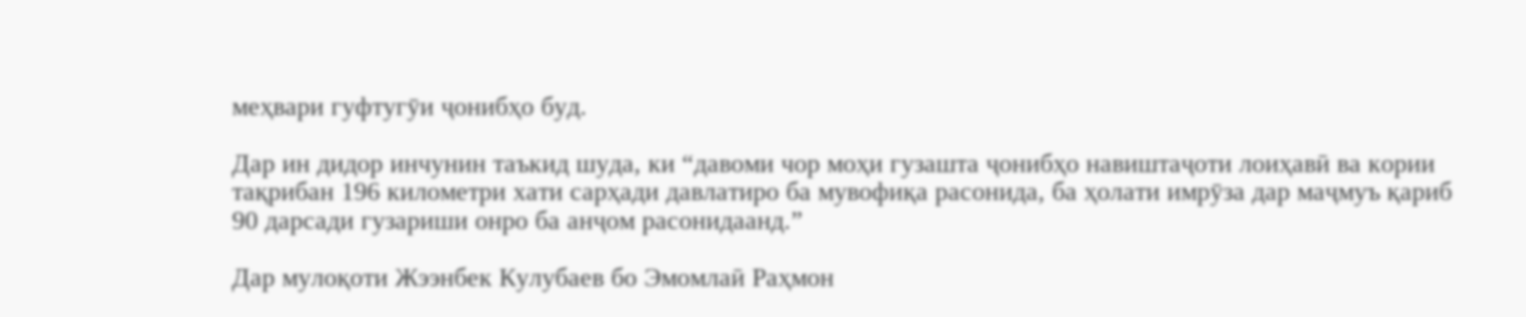меҳвари гуфтугӯи ҷонибҳо буд.

Дар ин дидор инчунин таъкид шуда, ки “давоми чор моҳи гузашта ҷонибҳо навиштаҷоти лоиҳавӣ ва кории тақрибан 196 километри хати сарҳади давлатиро ба мувофиқа расонида, ба ҳолати имрӯза дар маҷмуъ қариб 90 дарсади гузариши онро ба анҷом расонидаанд.”

Дар мулоқоти Жээнбек Кулубаев бо Эмомлаӣ Раҳмон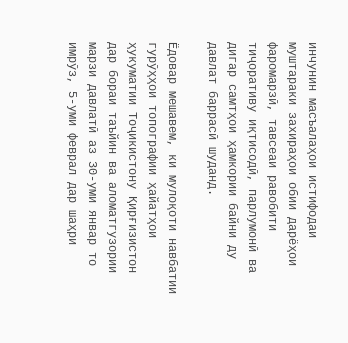инчунин масъалаҳои истифодаи муштараки захираҳои обии дарёҳои фаромарзӣ, тавсеаи равобити тиҷоративу иқтисодӣ, парлумонӣ ва дигар самтҳои ҳамкории байни ду давлат баррасӣ шуданд.

Ёдовар мешавем, ки мулоқоти навбатии гурӯҳҳои топографии ҳайатҳои ҳукуматии Тоҷикистону Қирғизистон дар бораи таъйин ва аломатгузории марзи давлатӣ аз 30-уми январ то имрӯз, 5-уми феврал дар шаҳри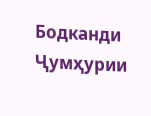Бодканди Ҷумҳурии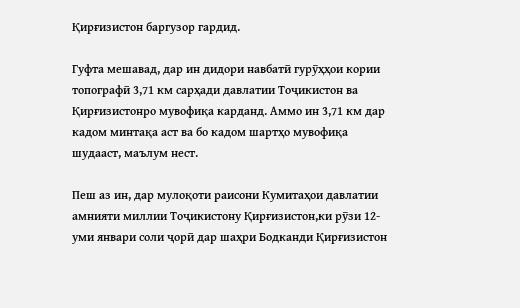Қирғизистон баргузор гардид.

Гуфта мешавад, дар ин дидори навбатӣ гурӯҳҳои кории топографӣ 3,71 км сарҳади давлатии Тоҷикистон ва Қирғизистонро мувофиқа карданд. Аммо ин 3,71 км дар кадом минтақа аст ва бо кадом шартҳо мувофиқа шудааст, маълум нест.

Пеш аз ин, дар мулоқоти раисони Кумитаҳои давлатии амнияти миллии Тоҷикистону Қирғизистон,ки рӯзи 12-уми январи соли ҷорӣ дар шаҳри Бодканди Қирғизистон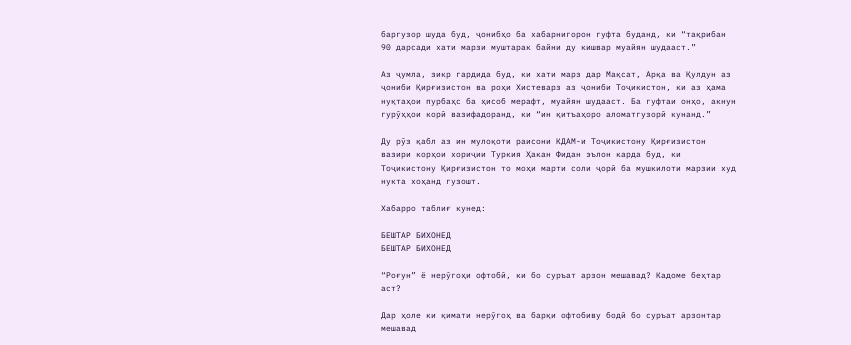баргузор шуда буд, ҷонибҳо ба хабарнигорон гуфта буданд, ки “тақрибан 90 дарсади хати марзи муштарак байни ду кишвар муайян шудааст.”

Аз ҷумла, зикр гардида буд, ки хати марз дар Мақсат, Арқа ва Қулдун аз ҷониби Қирғизистон ва роҳи Хистеварз аз ҷониби Тоҷикистон, ки аз ҳама нуқтаҳои пурбаҳс ба ҳисоб мерафт, муайян шудааст. Ба гуфтаи онҳо, акнун гурӯҳҳои корӣ вазифадоранд, ки “ин қитъаҳоро аломатгузорӣ кунанд.”

Ду рӯз қабл аз ин мулоқоти раисони КДАМ-и Тоҷикистону Қирғизистон вазири корҳои хориҷии Туркия Ҳакан Фидан эълон карда буд, ки Тоҷикистону Қирғизистон то моҳи марти соли ҷорӣ ба мушкилоти марзии худ нукта хоҳанд гузошт.

Хабарро таблиғ кунед:

БЕШТАР БИХОНЕД
БЕШТАР БИХОНЕД

“Роғун” ё нерӯгоҳи офтобӣ, ки бо суръат арзон мешавад? Кадоме беҳтар аст?

Дар ҳоле ки қимати нерӯгоҳ ва барқи офтобиву бодӣ бо суръат арзонтар мешавад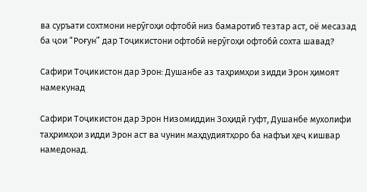ва суръати сохтмони нерӯгоҳи офтобӣ низ бамаротиб тезтар аст, оё месазад ба ҷои “Роғун” дар Тоҷикистони офтобӣ нерӯгоҳи офтобӣ сохта шавад?

Сафири Тоҷикистон дар Эрон: Душанбе аз таҳримҳои зидди Эрон ҳимоят намекунад

Сафири Тоҷикистон дар Эрон Низомиддин Зоҳидӣ гуфт, Душанбе мухолифи таҳримҳои зидди Эрон аст ва чунин маҳдудиятҳоро ба нафъи ҳеҷ кишвар намедонад.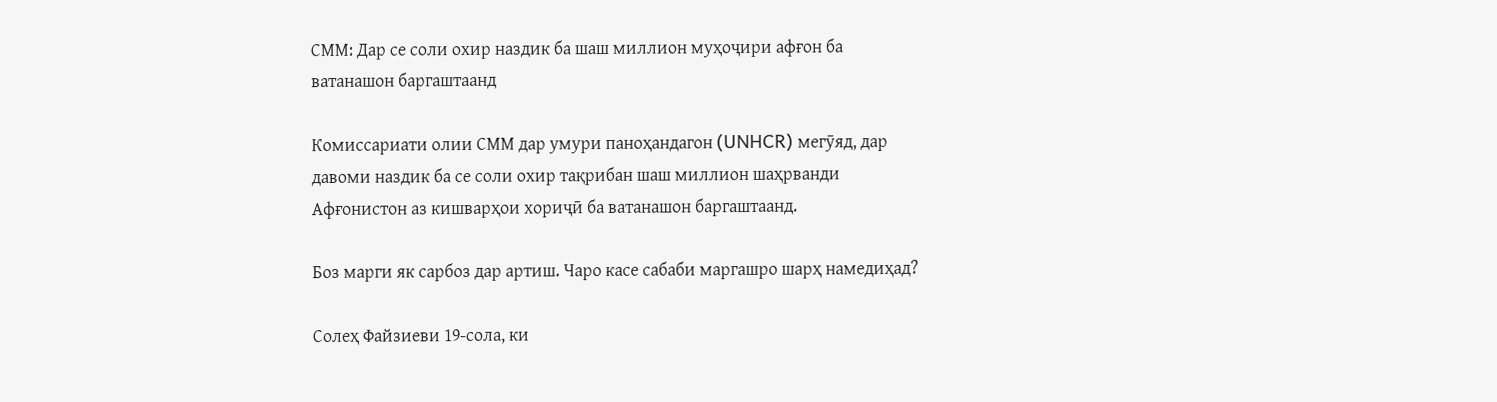СММ: Дар се соли охир наздик ба шаш миллион муҳоҷири афғон ба ватанашон баргаштаанд

Комиссариати олии СММ дар умури паноҳандагон (UNHCR) мегӯяд, дар давоми наздик ба се соли охир тақрибан шаш миллион шаҳрванди Афғонистон аз кишварҳои хориҷӣ ба ватанашон баргаштаанд.

Боз марги як сарбоз дар артиш. Чаро касе сабаби маргашро шарҳ намедиҳад?

Солеҳ Файзиеви 19-сола, ки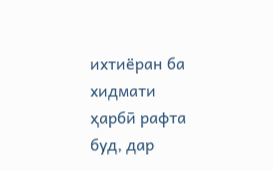ихтиёран ба хидмати ҳарбӣ рафта буд, дар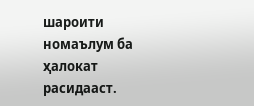шароити номаълум ба ҳалокат расидааст.